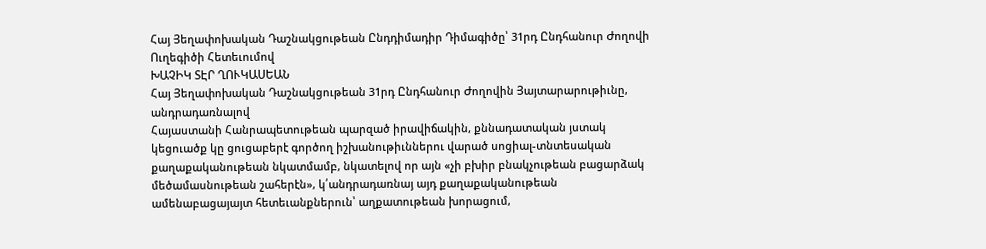Հայ Յեղափոխական Դաշնակցութեան Ընդդիմադիր Դիմագիծը՝ 31րդ Ընդհանուր Ժողովի Ուղեգիծի Հետեւումով
ԽԱՉԻԿ ՏԷՐ ՂՈՒԿԱՍԵԱՆ
Հայ Յեղափոխական Դաշնակցութեան 31րդ Ընդհանուր Ժողովին Յայտարարութիւնը, անդրադառնալով
Հայաստանի Հանրապետութեան պարզած իրավիճակին, քննադատական յստակ կեցուածք կը ցուցաբերէ գործող իշխանութիւններու վարած սոցիալ-տնտեսական քաղաքականութեան նկատմամբ, նկատելով որ այն «չի բխիր բնակչութեան բացարձակ մեծամասնութեան շահերէն», կ՛անդրադառնայ այդ քաղաքականութեան ամենաբացայայտ հետեւանքներուն՝ աղքատութեան խորացում,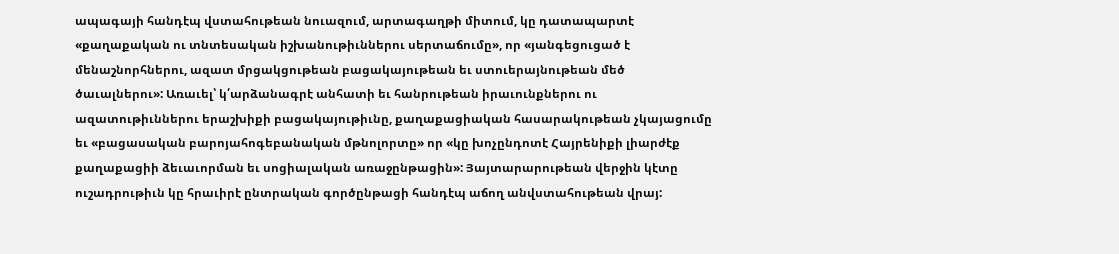ապագայի հանդէպ վստահութեան նուազում, արտագաղթի միտում, կը դատապարտէ «քաղաքական ու տնտեսական իշխանութիւններու սերտաճումը», որ «յանգեցուցած է մենաշնորհներու, ազատ մրցակցութեան բացակայութեան եւ ստուերայնութեան մեծ ծաւալներու»: Առաւել՝ կ՛արձանագրէ անհատի եւ հանրութեան իրաւունքներու ու ազատութիւններու երաշխիքի բացակայութիւնը, քաղաքացիական հասարակութեան չկայացումը եւ «բացասական բարոյահոգեբանական մթնոլորտը» որ «կը խոչընդոտէ Հայրենիքի լիարժէք քաղաքացիի ձեւաւորման եւ սոցիալական առաջընթացին»: Յայտարարութեան վերջին կէտը ուշադրութիւն կը հրաւիրէ ընտրական գործընթացի հանդէպ աճող անվստահութեան վրայ: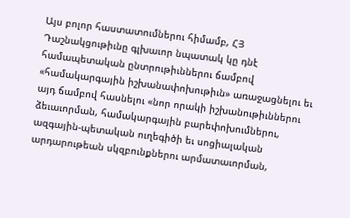Այս բոլոր հաստատումներու հիմամբ, ՀՅ Դաշնակցութիւնը գլխաւոր նպատակ կը դնէ համապետական ընտրութիւններու ճամբով «համակարգային իշխանափոխութիւն» առաջացնելու եւ այդ ճամբով հասնելու «նոր որակի իշխանութիւններու ձեւաւորման, համակարգային բարեփոխումներու, ազգային-պետական ուղեգիծի եւ սոցիալական արդարութեան սկզբունքներու արմատաւորման,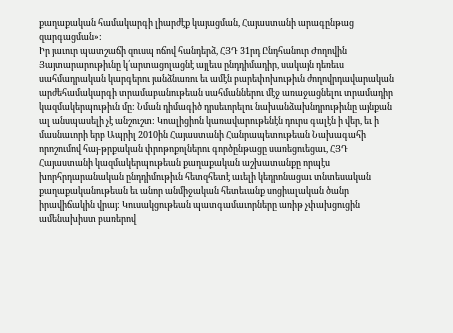քաղաքական համակարգի լիարժէք կայացման, Հայաստանի արագընթաց զարգացման»:
Իր յաւուր պատշաճի զուսպ ոճով հանդերձ, ՀՅԴ 31րդ Ընդհանուր Ժողովին Յայտարարութիւնը կ՛արտացոլացնէ այլեւս ընդդիմադիր, սակայն դեռեւս սահմադրական կարգերու յանձնառու եւ ամէն բարեփոխութիւն ժողովրդավարական արժեհամակարգի տրամաբանութեան սահմաններու մէջ առաջացնելու տրամադիր կազմակերպութիւն մը: Նման դիմագիծ դրսեւորելու նախանձախնդրութիւնը այնքան ալ անսպասելի չէ անշուշտ: Կոալիցիոն կառավարութենէն դուրս գալէն ի վեր, եւ ի մասնաւորի երբ Ապրիլ 2010ին Հայաստանի Հանրապետութեան Նախագահի որոշումով հայ-թրքական փրոթոքոլներու գործընթացը սառեցուեցաւ, ՀՅԴ Հայաստանի կազմակերպութեան քաղաքական աշխատանքը որպէս խորհրդարանական ընդդիմութիւն հետզհետէ աւելի կեդրոնացաւ տնտեսական քաղաքականութեան եւ անոր անմիջական հետեւանք սոցիալական ծանր իրավիճակին վրայ: Կուսակցութեան պատգամաւորները առիթ չփախցուցին ամենախիստ բառերով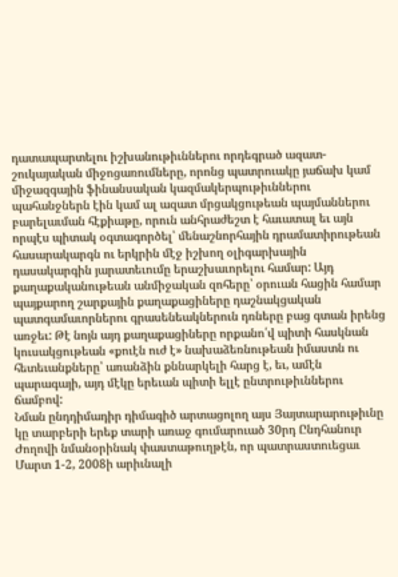դատապարտելու իշխանութիւններու որդեգրած ազատ-շուկայական միջոցառումները, որոնց պատրուակը յաճախ կամ միջազգային ֆինանսական կազմակերպութիւններու պահանջներն էին կամ ալ ազատ մրցակցութեան պայմաններու բարելաւման հէքիաթը, որուն անհրաժեշտ է հաւատալ եւ այն որպէս պիտակ օգտագործել՝ մենաշնորհային դրամատիրութեան հասարակարգն ու երկրին մէջ իշխող օլիգարխային դասակարգին յարատեւումը երաշխաւորելու համար: Այդ քաղաքականութեան անմիջական զոհերը՝ օրուան հացին համար պայքարող շարքային քաղաքացիները դաշնակցական պատգամաւորներու գրասենեակներուն դռները բաց գտան իրենց առջեւ: Թէ նոյն այդ քաղաքացիները որքանո՛վ պիտի հասկնան կուսակցութեան «քուէն ուժ է» նախաձեռնութեան իմաստն ու հետեւանքները՝ առանձին քննարկելի հարց է, եւ, ամէն պարագայի, այդ մէկը երեւան պիտի ելլէ ընտրութիւններու ճամբով:
Նման ընդդիմադիր դիմագիծ արտացոլող այս Յայտարարութիւնը կը տարբերի երեք տարի առաջ գումարուած 30րդ Ընդհանուր Ժողովի նմանօրինակ փաստաթուղթէն, որ պատրաստուեցաւ Մարտ 1-2, 2008ի արիւնալի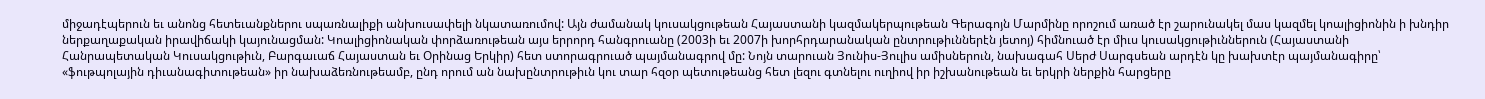միջադէպերուն եւ անոնց հետեւանքներու սպառնալիքի անխուսափելի նկատառումով: Այն ժամանակ կուսակցութեան Հայաստանի կազմակերպութեան Գերագոյն Մարմինը որոշում առած էր շարունակել մաս կազմել կոալիցիոնին ի խնդիր ներքաղաքական իրավիճակի կայունացման: Կոալիցիոնական փորձառութեան այս երրորդ հանգրուանը (2003ի եւ 2007ի խորհրդարանական ընտրութիւններէն յետոյ) հիմնուած էր միւս կուսակցութիւններուն (Հայաստանի Հանրապետական Կուսակցութիւն, Բարգաւաճ Հայաստան եւ Օրինաց Երկիր) հետ ստորագրուած պայմանագրով մը: Նոյն տարուան Յունիս-Յուլիս ամիսներուն, նախագահ Սերժ Սարգսեան արդէն կը խախտէր պայմանագիրը՝ «ֆութպոլային դիւանագիտութեան» իր նախաձեռնութեամբ, ընդ որում ան նախընտրութիւն կու տար հզօր պետութեանց հետ լեզու գտնելու ուղիով իր իշխանութեան եւ երկրի ներքին հարցերը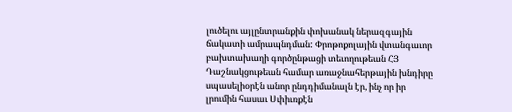լուծելու այլընտրանքին փոխանակ ներազգային ճակատի ամրապնդման: Փրոթոքոլային վտանգաւոր բախտախաղի գործընթացի տեւողութեան ՀՅ Դաշնակցութեան համար առաջնահերթային խնդիրը սպասելիօրէն անոր ընդդիմանալն էր, ինչ որ իր լրումին հասաւ Սփիւռքէն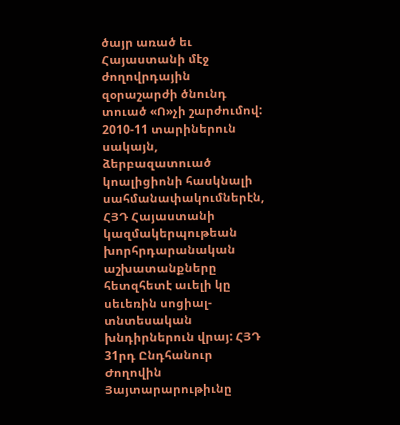ծայր առած եւ Հայաստանի մէջ ժողովրդային զօրաշարժի ծնունդ տուած «Ո»չի շարժումով:
2010-11 տարիներուն սակայն, ձերբազատուած կոալիցիոնի հասկնալի սահմանափակումներէն, ՀՅԴ Հայաստանի կազմակերպութեան խորհրդարանական աշխատանքները հետզհետէ աւելի կը սեւեռին սոցիալ-տնտեսական խնդիրներուն վրայ: ՀՅԴ 31րդ Ընդհանուր Ժողովին Յայտարարութիւնը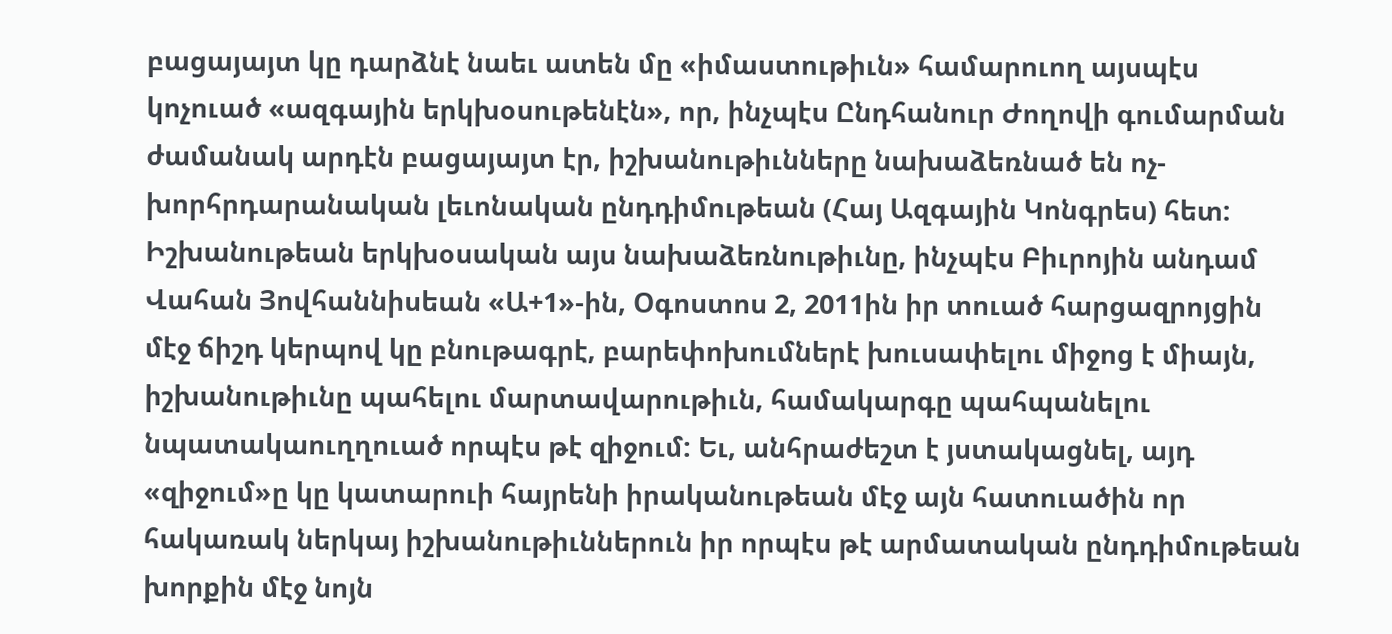բացայայտ կը դարձնէ նաեւ ատեն մը «իմաստութիւն» համարուող այսպէս կոչուած «ազգային երկխօսութենէն», որ, ինչպէս Ընդհանուր Ժողովի գումարման ժամանակ արդէն բացայայտ էր, իշխանութիւնները նախաձեռնած են ոչ-խորհրդարանական լեւոնական ընդդիմութեան (Հայ Ազգային Կոնգրես) հետ: Իշխանութեան երկխօսական այս նախաձեռնութիւնը, ինչպէս Բիւրոյին անդամ Վահան Յովհաննիսեան «Ա+1»-ին, Օգոստոս 2, 2011ին իր տուած հարցազրոյցին մէջ ճիշդ կերպով կը բնութագրէ, բարեփոխումներէ խուսափելու միջոց է միայն, իշխանութիւնը պահելու մարտավարութիւն, համակարգը պահպանելու նպատակաուղղուած որպէս թէ զիջում: Եւ, անհրաժեշտ է յստակացնել, այդ «զիջում»ը կը կատարուի հայրենի իրականութեան մէջ այն հատուածին որ հակառակ ներկայ իշխանութիւններուն իր որպէս թէ արմատական ընդդիմութեան խորքին մէջ նոյն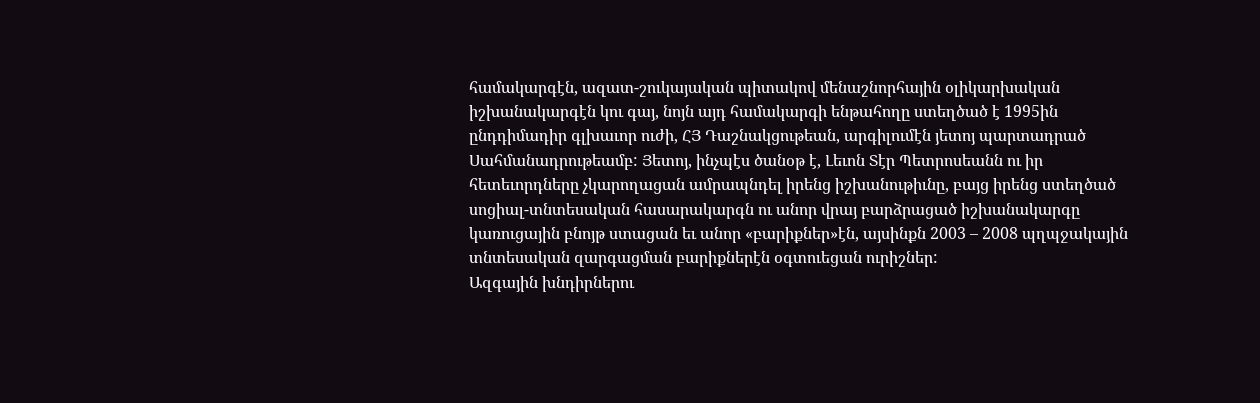համակարգէն, ազատ-շուկայական պիտակով մենաշնորհային օլիկարխական իշխանակարգէն կու գայ, նոյն այդ համակարգի ենթահողը ստեղծած է 1995ին ընդդիմադիր գլխաւոր ուժի, ՀՅ Դաշնակցութեան, արգիլումէն յետոյ պարտադրած Սահմանադրութեամբ: Յետոյ, ինչպէս ծանօթ է, Լեւոն Տէր Պետրոսեանն ու իր հետեւորդները չկարողացան ամրապնդել իրենց իշխանութիւնը, բայց իրենց ստեղծած սոցիալ-տնտեսական հասարակարգն ու անոր վրայ բարձրացած իշխանակարգը կառուցային բնոյթ ստացան եւ անոր «բարիքներ»էն, այսինքն 2003 – 2008 պղպջակային տնտեսական զարգացման բարիքներէն օգտուեցան ուրիշներ:
Ազգային խնդիրներու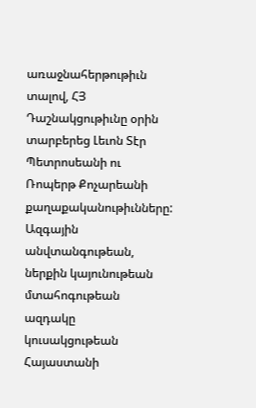առաջնահերթութիւն տալով, ՀՅ Դաշնակցութիւնը օրին տարբերեց Լեւոն Տէր Պետրոսեանի ու Ռոպերթ Քոչարեանի քաղաքականութիւնները: Ազգային անվտանգութեան, ներքին կայունութեան մտահոգութեան ազդակը կուսակցութեան Հայաստանի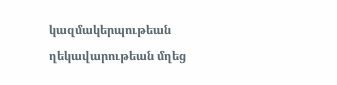կազմակերպութեան ղեկավարութեան մղեց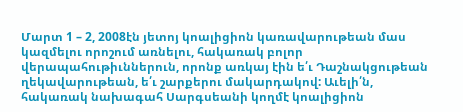Մարտ 1 – 2, 2008էն յետոյ կոալիցիոն կառավարութեան մաս կազմելու որոշում առնելու, հակառակ բոլոր վերապահութիւններուն, որոնք առկայ էին ե՛ւ Դաշնակցութեան ղեկավարութեան, ե՛ւ շարքերու մակարդակով: Աւելի՛ն, հակառակ նախագահ Սարգսեանի կողմէ կոալիցիոն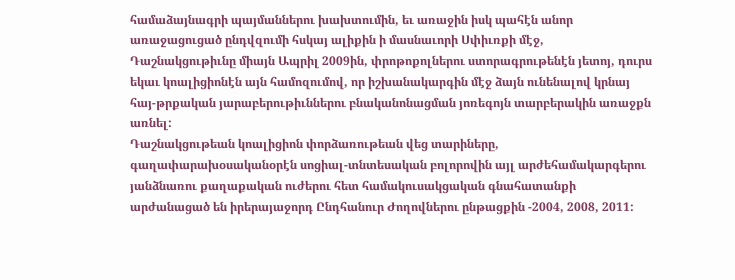համաձայնագրի պայմաններու խախտումին, եւ առաջին իսկ պահէն անոր առաջացուցած ընդվզումի հսկայ ալիքին ի մասնաւորի Սփիւռքի մէջ, Դաշնակցութիւնը միայն Ապրիլ 2009ին, փրոթոքոլներու ստորագրութենէն յետոյ, դուրս եկաւ կոալիցիոնէն այն համոզումով, որ իշխանակարգին մէջ ձայն ունենալով կրնայ հայ-թրքական յարաբերութիւններու բնականոնացման յոռեգոյն տարբերակին առաջքն առնել:
Դաշնակցութեան կոալիցիոն փորձառութեան վեց տարիները, գաղափարախօսականօրէն սոցիալ-տնտեսական բոլորովին այլ արժեհամակարգերու յանձնառու քաղաքական ուժերու հետ համակուսակցական գնահատանքի արժանացած են իրերայաջորդ Ընդհանուր Ժողովներու ընթացքին -2004, 2008, 2011: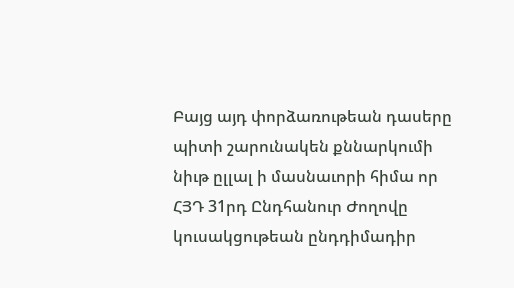Բայց այդ փորձառութեան դասերը պիտի շարունակեն քննարկումի նիւթ ըլլալ ի մասնաւորի հիմա որ ՀՅԴ 31րդ Ընդհանուր Ժողովը կուսակցութեան ընդդիմադիր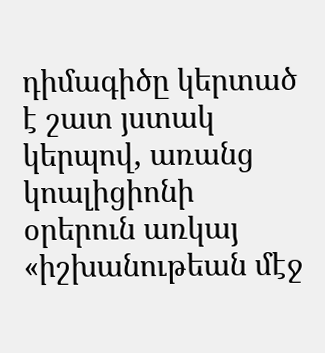դիմագիծը կերտած է շատ յստակ կերպով, առանց կոալիցիոնի օրերուն առկայ «իշխանութեան մէջ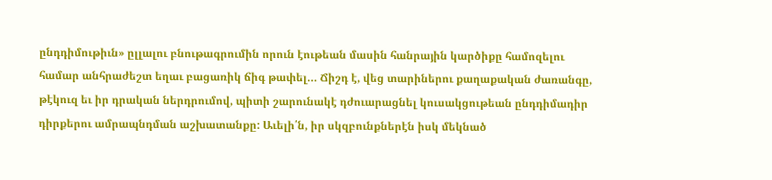ընդդիմութիւն» ըլլալու բնութագրումին որուն էութեան մասին հանրային կարծիքը համոզելու համար անհրաժեշտ եղաւ բացառիկ ճիգ թափել… Ճիշդ է, վեց տարիներու քաղաքական ժառանգը, թէկուզ եւ իր դրական ներդրումով, պիտի շարունակէ դժուարացնել կուսակցութեան ընդդիմադիր դիրքերու ամրապնդման աշխատանքը: Աւելի՛ն, իր սկզբունքներէն իսկ մեկնած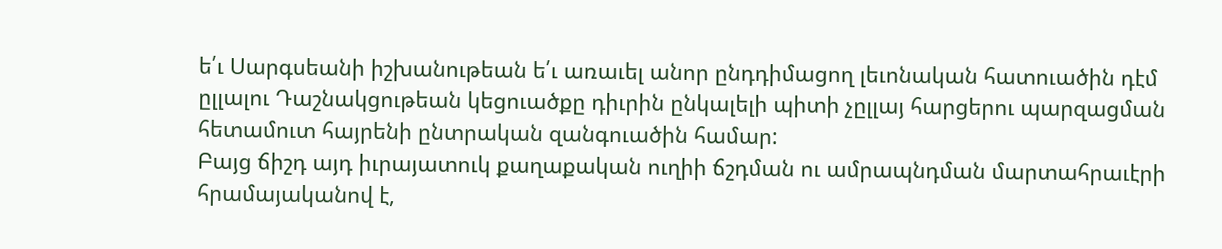ե՛ւ Սարգսեանի իշխանութեան ե՛ւ առաւել անոր ընդդիմացող լեւոնական հատուածին դէմ ըլլալու Դաշնակցութեան կեցուածքը դիւրին ընկալելի պիտի չըլլայ հարցերու պարզացման հետամուտ հայրենի ընտրական զանգուածին համար:
Բայց ճիշդ այդ իւրայատուկ քաղաքական ուղիի ճշդման ու ամրապնդման մարտահրաւէրի հրամայականով է,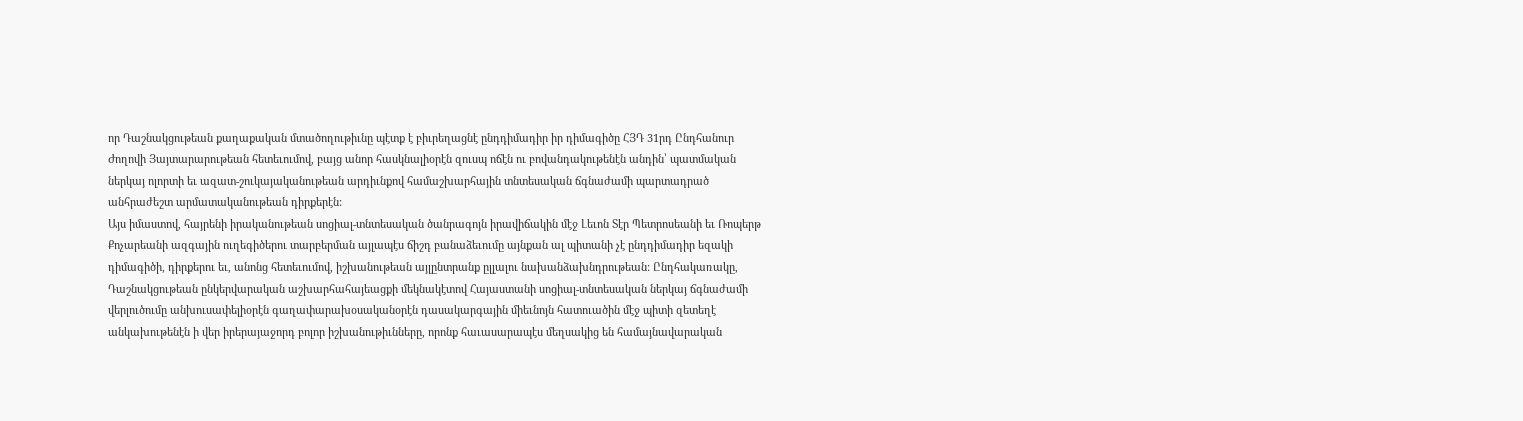որ Դաշնակցութեան քաղաքական մտածողութիւնը պէտք է բիւրեղացնէ ընդդիմադիր իր դիմագիծը ՀՅԴ 31րդ Ընդհանուր Ժողովի Յայտարարութեան հետեւումով, բայց անոր հասկնալիօրէն զուսպ ոճէն ու բովանդակութենէն անդին՝ պատմական ներկայ ոլորտի եւ ազատ-շուկայականութեան արդիւնքով համաշխարհային տնտեսական ճգնաժամի պարտադրած անհրաժեշտ արմատականութեան դիրքերէն:
Այս իմաստով, հայրենի իրականութեան սոցիալ-տնտեսական ծանրագոյն իրավիճակին մէջ Լեւոն Տէր Պետրոսեանի եւ Ռոպերթ Քոչարեանի ազգային ուղեգիծերու տարբերման այլապէս ճիշդ բանաձեւումը այնքան ալ պիտանի չէ ընդդիմադիր եզակի դիմագիծի, դիրքերու եւ, անոնց հետեւումով, իշխանութեան այլընտրանք ըլլալու նախանձախնդրութեան: Ընդհակառակը, Դաշնակցութեան ընկերվարական աշխարհահայեացքի մեկնակէտով Հայաստանի սոցիալ-տնտեսական ներկայ ճգնաժամի վերլուծումը անխուսափելիօրէն գաղափարախօսականօրէն դասակարգային միեւնոյն հատուածին մէջ պիտի զետեղէ անկախութենէն ի վեր իրերայաջորդ բոլոր իշխանութիւնները, որոնք հաւասարապէս մեղսակից են համայնավարական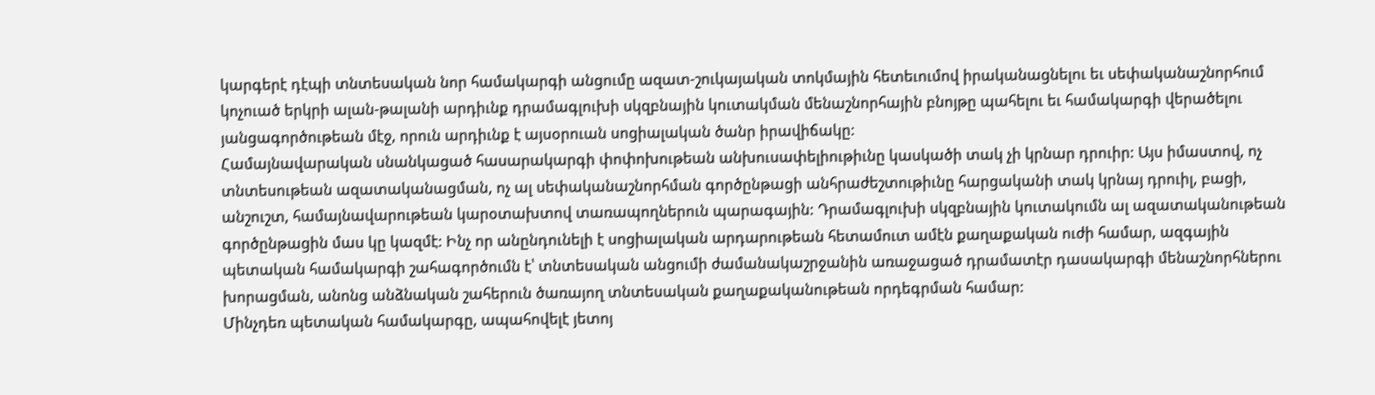կարգերէ դէպի տնտեսական նոր համակարգի անցումը ազատ-շուկայական տոկմային հետեւումով իրականացնելու եւ սեփականաշնորհում կոչուած երկրի ալան-թալանի արդիւնք դրամագլուխի սկզբնային կուտակման մենաշնորհային բնոյթը պահելու եւ համակարգի վերածելու յանցագործութեան մէջ, որուն արդիւնք է այսօրուան սոցիալական ծանր իրավիճակը:
Համայնավարական սնանկացած հասարակարգի փոփոխութեան անխուսափելիութիւնը կասկածի տակ չի կրնար դրուիր: Այս իմաստով, ոչ տնտեսութեան ազատականացման, ոչ ալ սեփականաշնորհման գործընթացի անհրաժեշտութիւնը հարցականի տակ կրնայ դրուիլ, բացի, անշուշտ, համայնավարութեան կարօտախտով տառապողներուն պարագային: Դրամագլուխի սկզբնային կուտակումն ալ ազատականութեան գործընթացին մաս կը կազմէ: Ինչ որ անընդունելի է սոցիալական արդարութեան հետամուտ ամէն քաղաքական ուժի համար, ազգային պետական համակարգի շահագործումն է՝ տնտեսական անցումի ժամանակաշրջանին առաջացած դրամատէր դասակարգի մենաշնորհներու խորացման, անոնց անձնական շահերուն ծառայող տնտեսական քաղաքականութեան որդեգրման համար:
Մինչդեռ պետական համակարգը, ապահովելէ յետոյ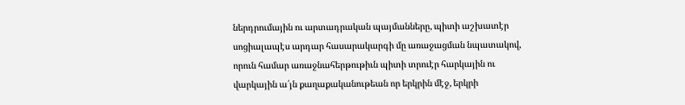ներդրումային ու արտադրական պայմանները, պիտի աշխատէր սոցիալապէս արդար հասարակարգի մը առաջացման նպատակով, որուն համար առաջնահերթութիւն պիտի տրուէր հարկային ու վարկային ա՛յն քաղաքականութեան որ երկրին մէջ, երկրի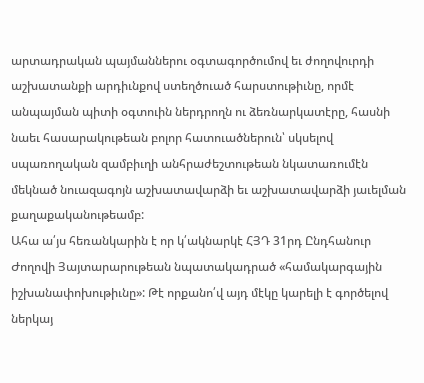արտադրական պայմաններու օգտագործումով եւ ժողովուրդի աշխատանքի արդիւնքով ստեղծուած հարստութիւնը, որմէ անպայման պիտի օգտուին ներդրողն ու ձեռնարկատէրը, հասնի նաեւ հասարակութեան բոլոր հատուածներուն՝ սկսելով սպառողական զամբիւղի անհրաժեշտութեան նկատառումէն մեկնած նուազագոյն աշխատավարձի եւ աշխատավարձի յաւելման քաղաքականութեամբ:
Ահա ա՛յս հեռանկարին է որ կ՛ակնարկէ ՀՅԴ 31րդ Ընդհանուր Ժողովի Յայտարարութեան նպատակադրած «համակարգային իշխանափոխութիւնը»: Թէ որքանո՛վ այդ մէկը կարելի է գործելով ներկայ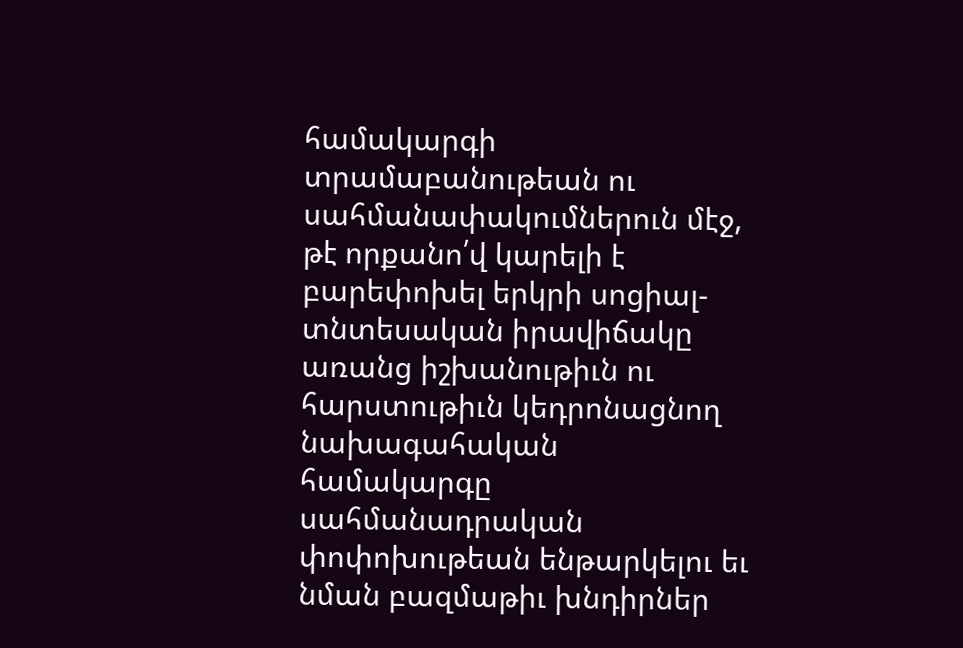համակարգի տրամաբանութեան ու սահմանափակումներուն մէջ, թէ որքանո՛վ կարելի է բարեփոխել երկրի սոցիալ-տնտեսական իրավիճակը առանց իշխանութիւն ու հարստութիւն կեդրոնացնող նախագահական համակարգը սահմանադրական փոփոխութեան ենթարկելու եւ նման բազմաթիւ խնդիրներ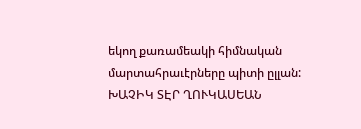եկող քառամեակի հիմնական մարտահրաւէրները պիտի ըլլան:
ԽԱՉԻԿ ՏԷՐ ՂՈՒԿԱՍԵԱՆ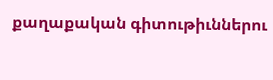քաղաքական գիտութիւններու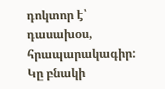դոկտոր է՝ դասախօս, հրապարակագիր: Կը բնակի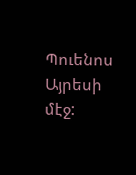Պուենոս Այրեսի մէջ: